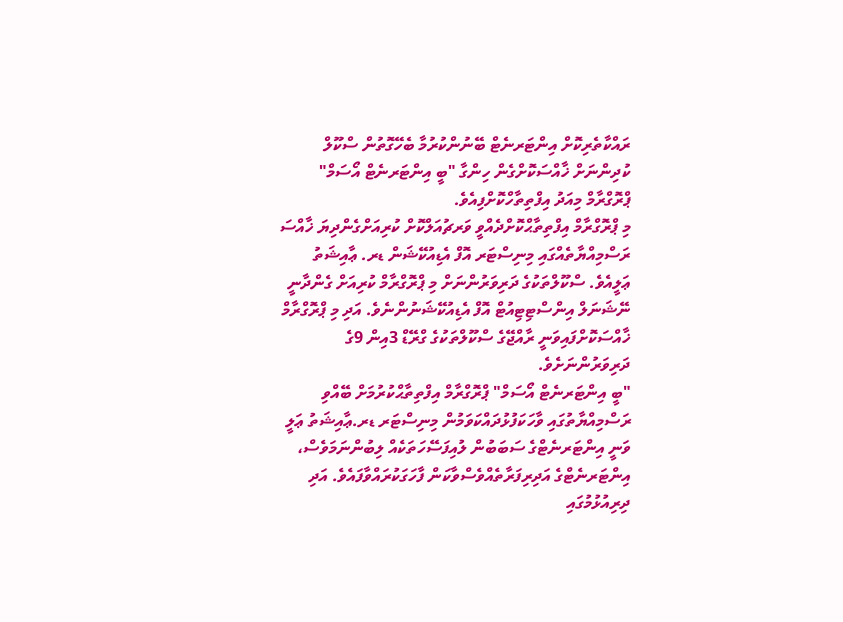ރައްކާތެރިކޮށް އިންޓަރނެޓް ބޭނުންކުރުމާ ބެހޭގޮތުން ސްކޫލް ކުދިންނަށް ޚާއްސަކޮށްގެން ހިންގާ "ބީ އިންޓަރނެޓް އޯސަމް" ޕްރޮގްރާމް މިއަދު އިފްތިތާހްކޮށްފިއެވެ.
މި ޕްރޮގްރާމް އިފްތިތާޙްކޮށްދެއްވީ ވަރޗުއަލްކޮށް ކުރިއަށްގެންދިޔަ ޚާއްސަ ރަސްމިއްޔާތެއްގައި މިނިސްޓަރ އޮފް އެޑިއުކޭޝަން ޑރ. ޢާއިޝަތު ޢަލީއެވެ. ސްކޫލްތަކުގެ ދަރިވަރުންނަށް މި ޕްރޮގްރާމް ކުރިއަށް ގެންދާނީ ނޭޝަނަލް އިންސްޓިޓިއުޓް އޮފް އެޑިއުކޭޝަނުންނެވެ. އަދި މި ޕްރޮގްރާމް ޚާއްސަކޮށްފައިވަނީ ރާއްޖޭގެ ސްކޫލްތަކުގެ ގްރޭޑް 3އިން 9ގެ ދަރިވަރުންނަށެވެ.
"ބީ އިންޓަރނެޓް އޯސަމް" ޕްރޮގްރާމް އިފްތިތާޙްކުރުމަށް ބޭއްވި ރަސްމިއްޔާތުގައި ވާހަކަފުޅުދައްކަވަމުން މިނިސްޓަރ ޑރ.ޢާއިޝަތު ޢަލީ ވަނީ އިންޓަރނެޓްގެ ސަބަބުން ލުއިފަސޭހަތަކެއް ލިބުންނަމަވެސް، އިންޓަރނެޓްގެ އަދިރިފަރާތެއްވެސްވާކަން ފާހަގަކުރައްވާފައެވެ. އަދި ދިރިއުޅުމުގައި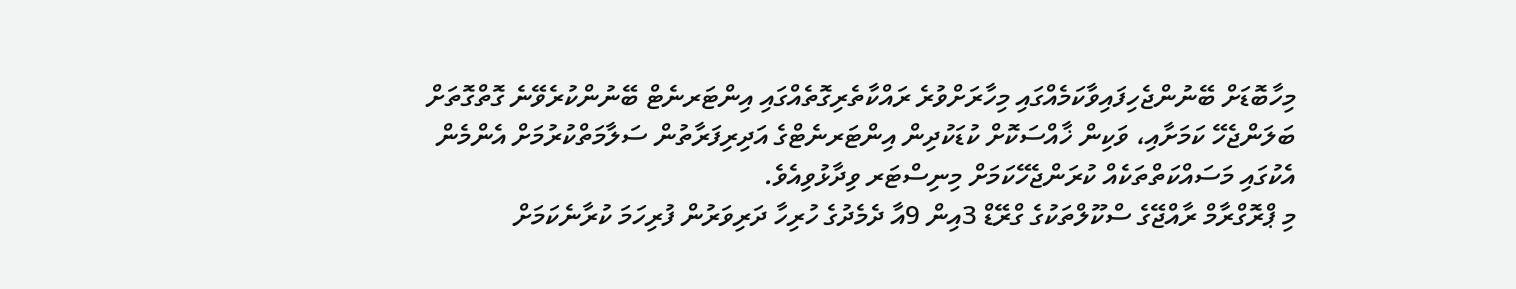މިހާބޮޑަށް ބޭނުންޖެހިފައިވާކަމެއްގައި މިހާރަށްވުރެ ރައްކާތެރިގޮތެއްގައި އިންޓަރނެޓް ބޭނުންކުރެވޭނެ ގޮތްގޮތަށް ބަލަންޖެހޭ ކަމަށާއި، ވަކިން ޚާއްސަކޮށް ކުޑަކުދިން އިންޓަރނެޓްގެ އަދިރިފަރާތުން ސަލާމަތްކުރުމަށް އެންމެން އެކުގައި މަސައްކަތްތަކެއް ކުރަންޖެހޭކަމަށް މިނިސްޓަރ ވިދާޅުވިއެވެ.
މި ޕްރޮގްރާމް ރާއްޖޭގެ ސްކޫލްތަކުގެ ގްރޭޑް 3އިން 9އާ ދެމެދުގެ ހުރިހާ ދަރިވަރުން ފުރިހަމަ ކުރާނެކަމަށް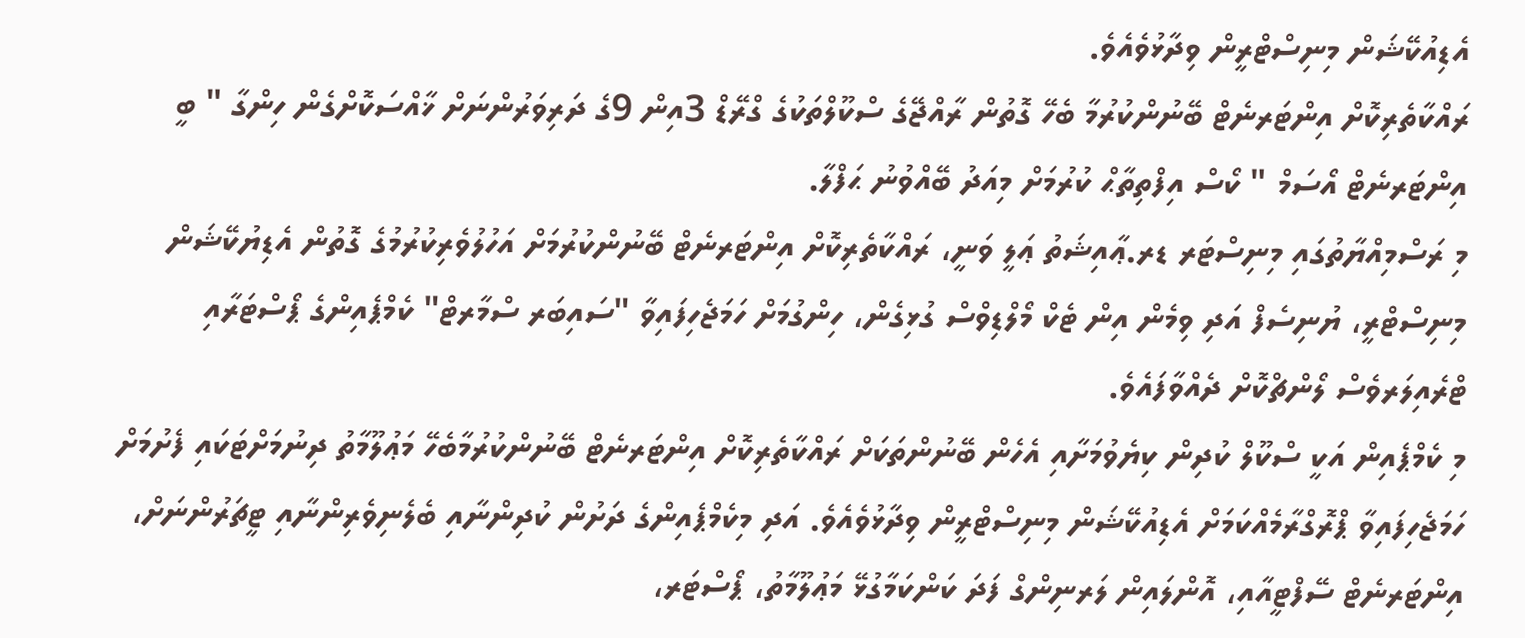އެޑިއުކޭޝަން މިނިސްޓްރީން ވިދާޅުވެއެވެ.
ރައްކާތެރިކޮށް އިންޓަރނެޓް ބޭނުންކުރުމާ ބެހޭ ގޮތުން ރާއްޖޭގެ ސްކޫލްތަކުގެ ގްރޭޑް 3އިން 9ގެ ދަރިވަރުންނަށް ޚާއްސަކޮށްގެން ހިންގާ " ބީ އިންޓަރނެޓް އޯސަމް " ކޯސް އިފްތިތާޙް ކުރުމަށް މިއަދު ބޭއްވުނު ޙަފްލާ.
މި ރަސްމިއްޔާތުގައި މިނިސްޓަރ ޑރ.ޢާއިޝަތު ޢަލީ ވަނީ، ރައްކާތެރިކޮށް އިންޓަރނެޓް ބޭނުންކުރުމަށް އަހުލުވެރިކުރުމުގެ ގޮތުން އެޑިޔުކޭޝަން މިނިސްޓްރީ، ޔުނިސެފް އަދި ވިމެން އިން ޓެކް މޯލްޑިވްސް ގުޅިގެން، ހިންގުމަށް ހަމަޖެހިފައިވާ "ސައިބަރ ސްމާރޓް" ކެމްޕެއިންގެ ޕޯސްޓަރާއި ޓްރެއިލަރވެސް ލޯންޗްކޮށް ދެއްވާފައެވެ.
މި ކެމްޕެއިން އަކީ ސްކޫލް ކުދިން ކިޔެވުމަށާއި އެހެން ބޭނުންތަކަށް ރައްކާތެރިކޮށް އިންޓަރނެޓް ބޭނުންކުރުމާބެހޭ މަޢުލޫމާތު ދިނުމަށްޓަކައި ފެށުމަށް ހަމަޖެހިފައިވާ ޕްރޮގްރާމެއްކަމަށް އެޑިއުކޭޝަން މިނިސްޓްރީން ވިދާޅުވެއެވެ. އަދި މިކެމްޕެއިންގެ ދަށުން ކުދިންނާއި ބެލެނިވެރިންނާއި ޓީޗަރުންނަށް، އިންޓަރނެޓް ސޭފްޓީއާއި، އޮންލައިން ލަރނިންގް ފަދަ ކަންކަމާގުޅޭ މަޢުލޫމާތު، ޕޯސްޓަރ،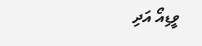ވީޑިއޯ އަދި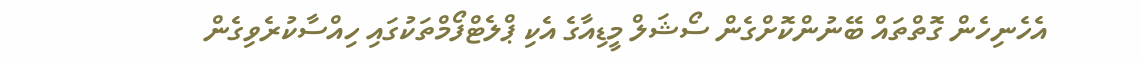އެހެނިހެން ގޮތްތައް ބޭނުންކޮށްގެން ސޯޝަލް މީޑިއާގެ އެކި ޕްލެޓްފޯމްތަކުގައި ހިއްސާކުރެވިގެން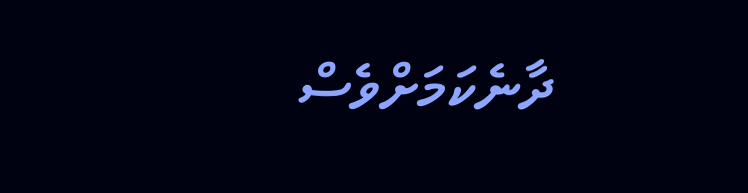ދާނެކަމަށްވެސް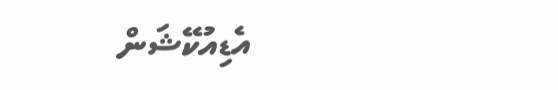އެޑިއުކޭޝަން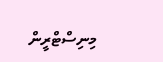މިނިސްޓްރީން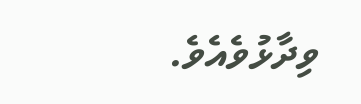ވިދާޅުވެއެވެ.